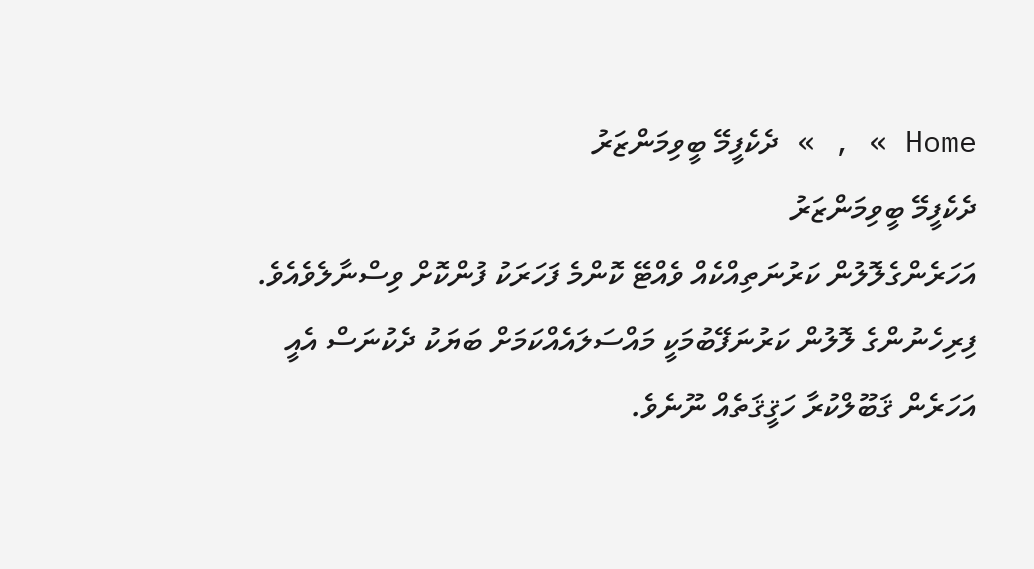Home » , » ދެކެފީމޭ ބީވިމަންޒަރު
ދެކެފީމޭ ބީވިމަންޒަރު
އަހަރެންގެލޮލުން ކަރުނަތިއްކެއް ވެއްޓޭ ކޮންމެ ފަހަރަކު ފުންކޮށް ވިސްނާލެވެއެވެ. ފިރިހެނުންގެ ލޮލުން ކަރުނަފޭބުމަކީ މައްސަލައެއްކަމަށް ބަޔަކު ދެކުނަސް އެއީ އަހަރެން ޤަބޫލްކުރާ ހަޤީޤަތެއް ނޫނެވެ.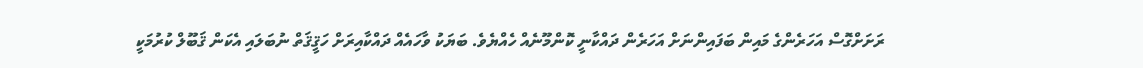ރަށަށްގޮސް އަހަރެންގެ މައިން ބަފައިންނަށް އަހަރެން ދައްކާނީ ކޮންމޫނެއް ހެއްޔެވެ. ބަޔަކު ވާހައެއް ދައްކާއިރަށް ހަޤީޤަތް ނުބަލައި އެކަން ޤަބޫލް ކުރުމަކީ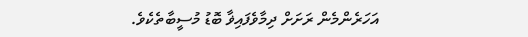އަހަރެންމެން ރަށަށް ދިމާވެފައިޥާ ބޮޑު މުސީބާތެކެވެ.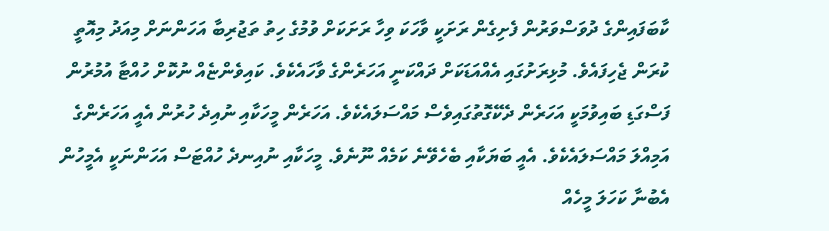ކާބަފައިންގެ ދުވަސްވަރުން ފެށިގެން ރަށަކީ ވާހަކަ ވިހާ ރަށަކަށް ވުމުގެ ހިތު ތަޖުރިބާ އަހަންނަށް މިއަދު މިއޮތީ ކުރަން ޖެހިފައެވެ. މުޅިރަށުގައި އެއްއަޑަކަށް ދައްކަނީ އަހަރެންގެ ވާހައެކެވެ. ކައިވެންޏެއް ނުކޮށް ހުއްޓާ އުމުރުން ފަސްގަޑި ބައިވުމަކީ އަހަރެން ދެކޭގޮތުގައިވެސް މައްސަލައެކެވެ. އަހަރެން މީހަކާއި ނުއިދެ ހުރުން އެއީ އަހަރެންގެ އަމިއްލަ މައްސަލައެކެވެ. އެއީ ބަޔަކާއި ބެހެވޭނެ ކަމެއް ނޫނެވެ. މީހަކާއި ނުއިނދެ ހުއްޓަސް އަހަންނަކީ އެމީހުން އެބުނާ ކަހަލަ މީހެއް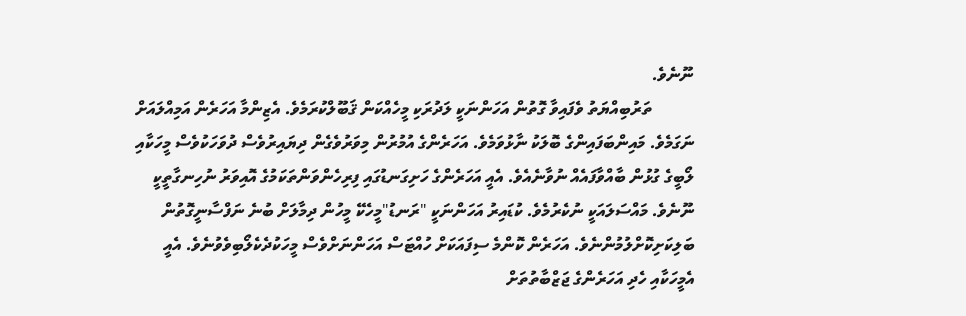ނޫނެވެ.
          ތަރުބިއްޔަތު ވެފައިވާ ގޮތުން އަހަންނަކީ ލަދުރަކި މީހެއްކަން ޤަބޫލްކުރަމެވެ. އެޒިންމާ އަހަރެން އަމިއްލައަށް ނަގަމެވެ. މައިންބަފައިންގެ ބޮލަކު ނާޅުވަމެވެ. އަހަރެންގެ އުމުރުން މިވަރުވެގެން ދިޔައިރުވެސް ދުވަހަކުވެސް މީހަކާއި ލޯބީގެ ގުޅުން ބާއްވާފައެއް ނުވާނެއެވެ. އެއީ އަހަރެންގެ ހަށިގަނޑުގައި ފިރިހެންވަންތަކަމުގެ އޮއިވަރު ނުހިނގާތީކީ ނޫނެވެ. މައްސަލައަކީ ނުކެރުމެވެ. ކުޑައިރު އަހަންނަކީ "ރަނޑު"މީހެކޭ މީހުން ދިމާލަށް ބުނެ ނަފްސާނީގޮތުން ބަލިކަށިކޮށްލުމުންނެވެ. އަހަރެން ކޮންމެ ސިފައަކަށް ހުއްޓަސް އަހަންނަށްވެސް މީހަކުދެކެލޯބިވެވުނެވެ. އެއީ އެމީހަކާއި ހެދި އަހަރެންގެ ޖަޒްބާތުތަށް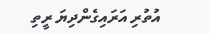އުތުރި އަރައިގެންދިޔަ ރީތި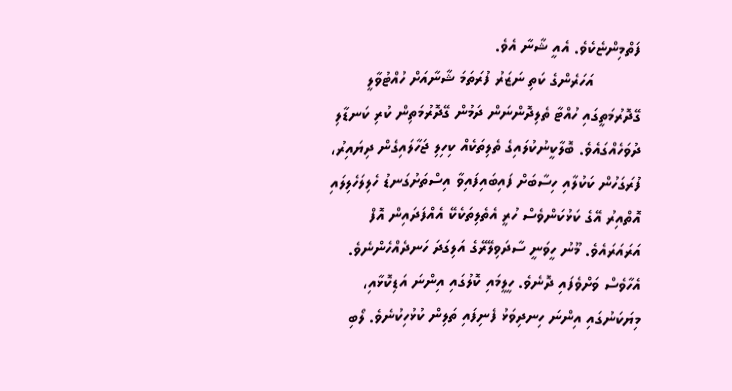ފަތްމިންޏެކެވެ. އެއީ ޝާނާ އެވެ.
          އަހަރެންގެ ކަތި ނަޒަރު ފުރަތަމަ ޝާނާއަށް ހުއްޓުވާލީ ގޭދޮރުމަތީގައި ހުއްޓާ ތެލިދޮންނަން ދަމުން ގޭދޮރުމަތިން ކުރި ކަނޑާލި ދުވަހެއްގައެވެ. ބޮލާކީނުކުލައިގެ ތެލިތަކެއް ކިހިލި ޖަހާލައިގެން ދިޔައިރު، ފުރަގަހުން ކަކުލާއި ހިސާބަށް ފައިބައިފައިވާ އިސްތަށުގަނޑު ހެލިލަހެލިލައި އޮތްއިރު އޭގެ ކަޅުކަންވެސް ހުރީ އެތެލިތަކެކޭ އެއްފަދައިން އޮފް އަރައަރައެވެ. މޫނު ހީވަނީ ސާދަވިލޭރޭގެ އަލިގަދަ ހަނދެއްހެންނެވެ. އެހާވެސް ވަށްވެފައި ދޮނެވެ. ހީލީމައި ކޮލުގައި އިންނަ އަޑިކޮޅާއި، މިޔަކަނުގައި އިންނަ ހިނދިވަޅު ފެނިފައި ތަލިން ކުޅުހިކުނެވެ. ލޯބި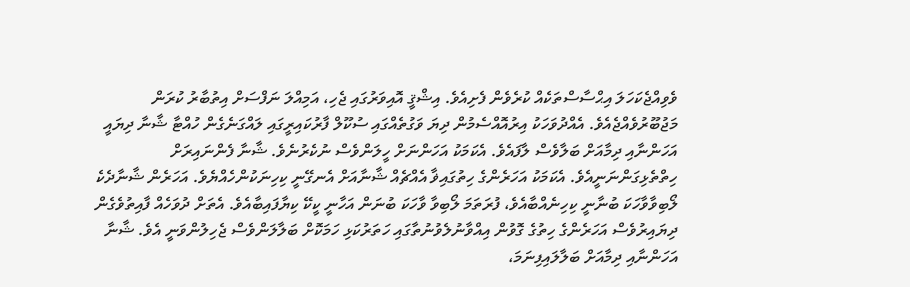ވެވިއްޖެކަހަލަ އިޙްސާސްތަކެއް ކުރެވެން ފެށިއެވެ. އިޝްޤީ އޮއިވަރުގައި ޖެހި، އަމިއްލަ ނަފްސަށް އިތުބާރު ކުރަން މަޖުބޫރުވެއްޖެއެވެ. އެއްދުވަހަކު އިރުއޮއްސެމުން ދިޔަ ވަގުތެއްގައި ސުކޫލް ފާރުކައިރީގައި ލައްގަނެގެން ހުއްޓާ ޝާނާ ދިޔައީ އަހަންނާއި ދިމާއަށް ބަލާވެސް ލާފައެވެ. އެކަމަކު އަހަންނަށް ހީލަންވެސް ނުކެރުނެވެ. ޝާނާ ފެންނައިރަށް ހިތްތެޅިގަންނަނީއެވެ. އެކަމަކު އަހަރެންގެ ހިތުގައިޥާ އެއްޗެއް ޝާނާއަށް އެނގޭނީ ކިހިނަކުންހެއްޔެވެ. އަހަރެން ޝާނާދެކެ ލޯބިވާވާހަކަ ބުނާނީ ކިހިނެއްބާއެވެ، ފުރަތަމަ ލޯބިވާ ވާހަކަ ބުނަން އަހާނީ ކީކޭ ކިޔާފައިބާއެވެ. އެތަށް ދުވަހެއް ފާއިތުވެގެން ދިޔައިރުވެސް އަހަރެންގެ ހިތުގެ ގޮވުން އިއްވާނުލެވުނުތާގައި ހަތަރުކަޅި ހަމަކޮށް ބަލާލަންވެސް ޖެހިލުންވަނީ އެވެ. ޝާނާ އަހަންނާއި ދިމާއަށް ބަލާލައިފިނަމަ،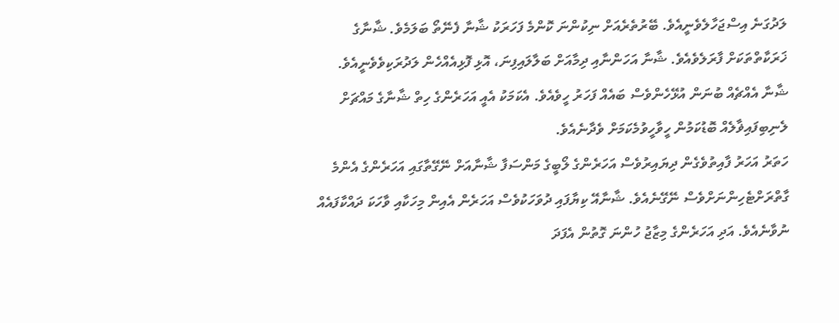ލަދުގަނެ އިސްޖަހާލެވެނީއެވެ. ބޭރުތެރެއަށް ނިކުންނަ ކޮންމެ ފަހަރަކު ޝާނާ ފެނޭތޯ ބަލަމެވެ. ޝާނާގެ ޚަރަކާތްތަކަށް ފާރަލެވެއެވެ. ޝާނާ އަހަންނާއި ދިމާއަށް ބަލާލައިފިނަ، އޮޅި ފޮޅިއެއްހެން ލަދުރަކިވެވެނީއެވެ. ޝާނާ އެއްޗެއް ބުނަން އުޅޭހެންވެސް ބައެއް ފަހަރު ހީވެއެވެ. އެކަމަކު އެއީ އަހަރެންގެ ހިތް ޝާނާގެ މައްޗަށް ލެނިބިފައިޥާލެއް ބޮޑުކަމުން ހީވާހީވުމެކަމަށް ވެދާނެއެވެ.
ހަތަރު އަހަރު ފާއިތުވެގެން ދިޔައިރުވެސް އަހަރެންގެ ލޯބީގެ މަންސަފާ ޝާނާއަށް ނޭގޭތާގައި އަހަރެންގެ އެންމެ ގާތްރަށްޓެހިންނަށްވެސް ނޭގޭނެއެވެ. ޝާނާއޭ ކިޔާފައި ދުވަހަކުވެސް އަހަރެން އެއިން މިހަކާއި ވާހަކަ ދައްކާފައެއް ނުވާނެއެވެ. އަދި އަހަރެންގެ މިޒާޖު ހުންނަ ގޮތުން އެފަދަ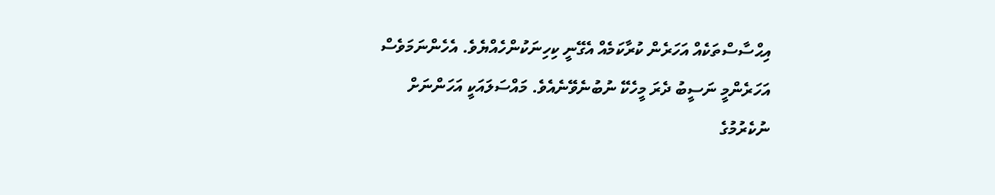އިޙްސާސްތަކެއް އަހަރެން ކުރާކަމެއް އެގޭނީ ކިހިނަކުންހެއްޔެވެ. އެހެންނަމަވެސް އަހަރެންމީ ނަސީބު ދެރަ މީހެކޭ ނުބުނެވޭނެއެވެ. މައްސަލައަކީ އަހަންނަށް ނުކެރުމުގެ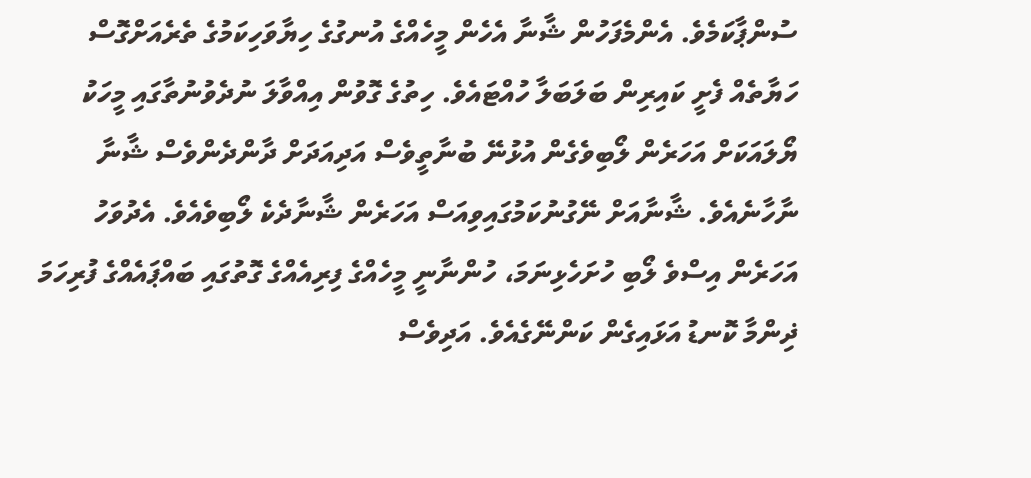ސުންޕާކަމެވެ. އެންމެފަހުން ޝާނާ އެހެން މީހެއްގެ އުނގުގެ ހިޔާވަހިކަމުގެ ތެރެއަށްގޮސް ހަޔާތެއް ފެށީ ކައިރިން ބަލަބަލާ ހުއްޓައެވެ. ހިތުގެ ގޮވުން އިއްވާލަ ނުދެވުނުތާގައި މީހަކު ޔޯލައަކަށް އަހަރެން ލޯބިވެގެން އުޅުނޭ ބުނާތީވެސް އަދިއަދަށް ދާންދެންވެސް ޝާނާ ނާހާނެއެވެ. ޝާނާއަށް ނޭގުނުކަމުގައިވިއަސް އަހަރެން ޝާނާދެކެ ލޯބިވެއެވެ. އެދުވަހު އަހަރެން އިސްވެ ލޯބި ހުށަހެޅިނަމަ، ހުންނާނީ މީހެއްގެ ފިރިއެއްގެ ގޮތުގައި ބައްޕައެއްގެ ފުރިހަމަ ޛިންމާ ކޮނޑު އަޅައިގެން ކަންނޭގެއެވެ. އަދިވެސް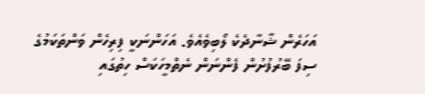އަހަރެން ޝާނާދެކެ ލޯބިވެއެވެ. އަހަންނަކީ ފިރިހެން ވަންތަކަމުގެ ސިފަ ބޭރުފުށުން ފެންނަން ނެތްމީހަކަސް ހިތުގައި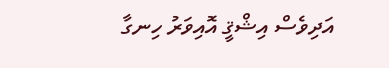އަދިވެސް އިޝްޤީ އޮއިވަރު ހިނގާ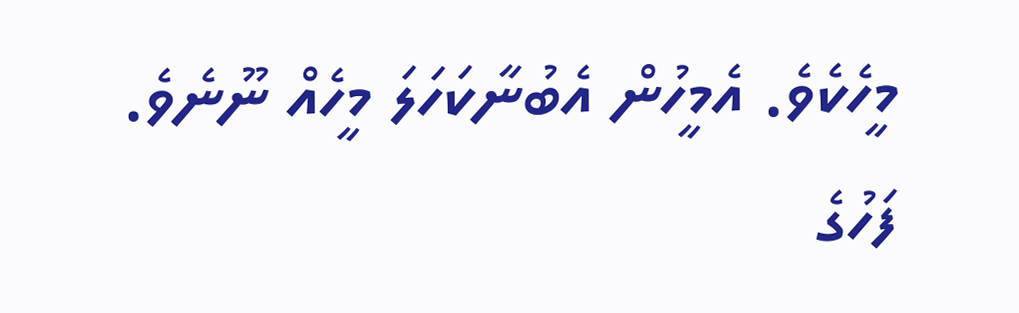މީހެކެވެ. އެމީހުން އެބުނާކަހަލަ މީހެއް ނޫނެވެ.
ފަހުގެ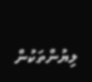ލިޔުންތަކުން